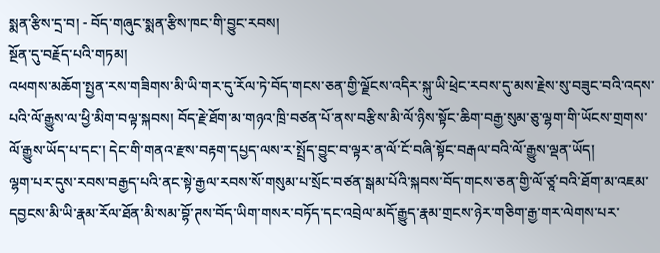སྨན་རྩིས་དྲ་བ། - བོད་གཞུང་སྨན་རྩིས་ཁང་གི་བྱུང་རབས།
སྔོན་དུ་བརྗོད་པའི་གཏམ།
འཕགས་མཆོག་སྤྱན་རས་གཟིགས་མི་ཡི་གར་དུ་རོལ་ཏེ་བོད་གངས་ཅན་གྱི་ལྗོངས་འདིར་སྐུ་ཡི་ཕྲེང་རབས་དུ་མས་རྗེས་སུ་བཟུང་བའི་འདས་པའི་ལོ་རྒྱུས་ལ་ཕྱི་མིག་བལྟ་སྐབས། བོད་རྗེ་ཐོག་མ་གཉའ་ཁྲི་བཙན་པོ་ནས་བརྩིས་མི་ལོ་ཉིས་སྟོང་ཆིག་བརྒྱ་སུམ་ཅུ་ལྷག་གི་ཡོངས་གྲགས་ལོ་རྒྱུས་ཡོད་པ་དང་། དེང་གི་གནའ་རྫས་བརྟག་དཔྱད་ལས་ར་སྤྲོད་བྱུང་བ་ལྟར་ན་ལོ་ངོ་བཞི་སྟོང་བརྒལ་བའི་ལོ་རྒྱུས་ལྡན་ཡོད།
ལྷག་པར་དུས་རབས་བརྒྱད་པའི་ནང་སྟེ་རྒྱལ་རབས་སོ་གསུམ་པ་སྲོང་བཙན་སྒམ་པོའི་སྐབས་བོད་གངས་ཅན་གྱི་ལོ་ཙཱ་བའི་ཐོག་མ་འཇམ་དབྱངས་མི་ཡི་རྣམ་རོལ་ཐོན་མི་སམ་བྷོ་ཊས་བོད་ཡིག་གསར་བཏོད་དང་འབྲེལ་མདོ་རྒྱུད་རྣམ་གྲངས་ཉེར་གཅིག་རྒྱ་གར་ལེགས་པར་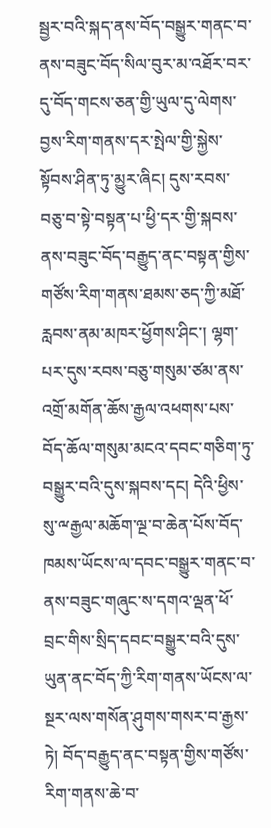སྦྱར་བའི་སྐད་ནས་བོད་བསྒྱུར་གནང་བ་ནས་བཟུང་བོད་སིལ་བུར་མ་འཐོར་བར་དུ་བོད་གངས་ཅན་གྱི་ཡུལ་དུ་ལེགས་བྱས་རིག་གནས་དར་སྤེལ་གྱི་སྐྱེས་སྟོབས་ཤིན་ཏུ་མྱུར་ཞིང། དུས་རབས་བཅུ་བ་སྟེ་བསྟན་པ་ཕྱི་དར་གྱི་སྐབས་ནས་བཟུང་བོད་བརྒྱུད་ནང་བསྟན་གྱིས་གཙོས་རིག་གནས་ཐམས་ཅད་ཀྱི་མཐོ་རླབས་ནམ་མཁར་ཕྱོགས་ཤིང་། ལྷག་པར་དུས་རབས་བཅུ་གསུམ་ཙམ་ནས་འགྲོ་མགོན་ཆོས་རྒྱལ་འཕགས་པས་བོད་ཆོལ་གསུམ་མངའ་དབང་གཅིག་ཏུ་བསྒྱུར་བའི་དུས་སྐབས་དང། དེའི་ཕྱིས་སུ་ྋརྒྱལ་མཆོག་ལྔ་བ་ཆེན་པོས་བོད་ཁམས་ཡོངས་ལ་དབང་བསྒྱུར་གནང་བ་ནས་བཟུང་གཞུང་ས་དགའ་ལྡན་ཕོ་བྲང་གིས་སྲིད་དབང་བསྒྱུར་བའི་དུས་ཡུན་ནང་བོད་ཀྱི་རིག་གནས་ཡོངས་ལ་སྔར་ལས་གསོན་ཤུགས་གསར་བ་རྒྱས་ཏེ། བོད་བརྒྱུད་ནང་བསྟན་གྱིས་གཙོས་རིག་གནས་ཆེ་བ་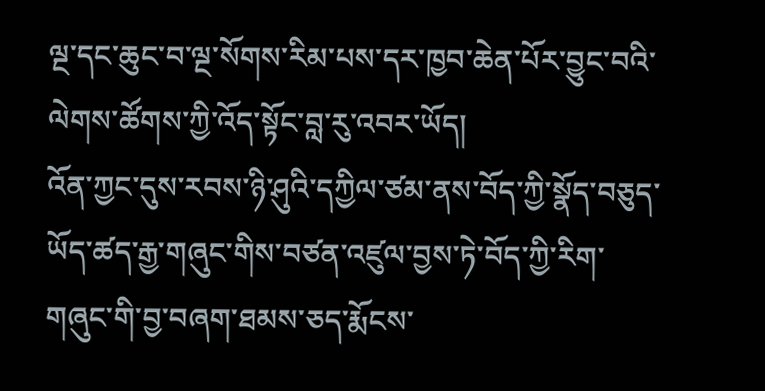ལྔ་དང་ཆུང་བ་ལྔ་སོགས་རིམ་པས་དར་ཁྱབ་ཆེན་པོར་བྱུང་བའི་ལེགས་ཚོགས་ཀྱི་འོད་སྟོང་བླ་རུ་འབར་ཡོད།
འོན་ཀྱང་དུས་རབས་ཉི་ཤུའི་དཀྱིལ་ཙམ་ནས་བོད་ཀྱི་སྣོད་བཅུད་ཡོད་ཚད་རྒྱ་གཞུང་གིས་བཙན་འཛུལ་བྱས་ཏེ་བོད་ཀྱི་རིག་གཞུང་གི་བྱ་བཞག་ཐམས་ཅད་རྨོངས་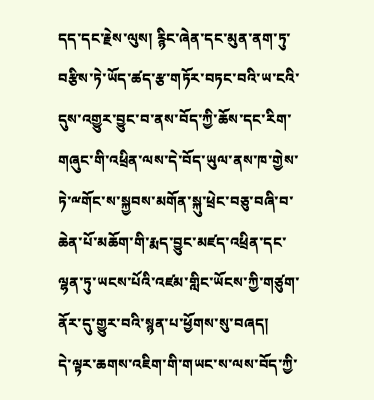དད་དང་རྗེས་ལུས། རྙིང་ཞེན་དང་མུན་ནག་ཏུ་བརྩིས་ཏེ་ཡོད་ཚད་རྩ་གཏོར་བཏང་བའི་ཡ་ངའི་དུས་འགྱུར་བྱུང་བ་ནས་བོད་ཀྱི་ཆོས་དང་རིག་གཞུང་གི་འཕྲིན་ལས་དེ་བོད་ཡུལ་ནས་ཁ་གྱེས་ཏེ་ྋགོང་ས་སྐྱབས་མགོན་སྐུ་ཕྲེང་བཅུ་བཞི་བ་ཆེན་པོ་མཆོག་གི་རྨད་བྱུང་མཛད་འཕྲིན་དང་ལྷན་ཏུ་ཡངས་པོའི་འཛམ་གླིང་ཡོངས་ཀྱི་གཙུག་ནོར་དུ་གྱུར་བའི་སྙན་པ་ཕྱོགས་སུ་བཞད།
དེ་ལྟར་ཆགས་འཇིག་གི་གཡང་ས་ལས་བོད་ཀྱི་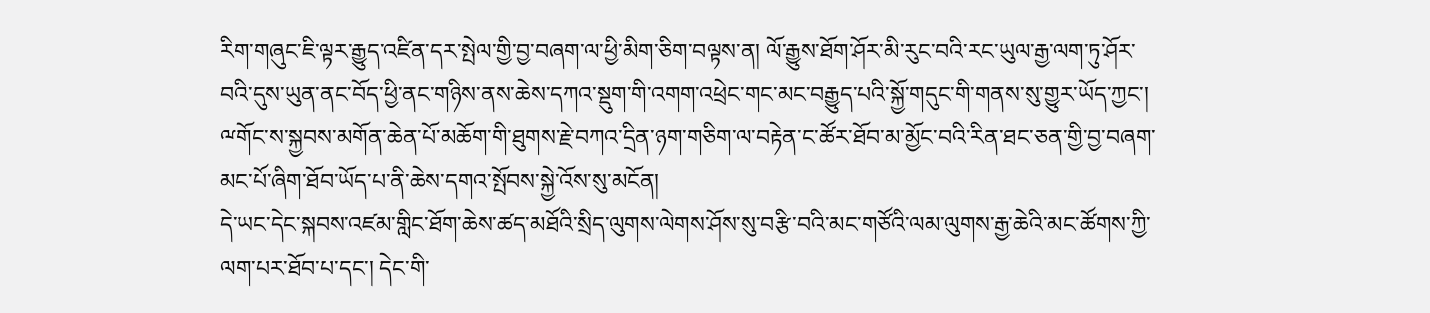རིག་གཞུང་ཇི་ལྟར་རྒྱུད་འཛིན་དར་སྤེལ་གྱི་བྱ་བཞག་ལ་ཕྱི་མིག་ཅིག་བལྟས་ན། ལོ་རྒྱུས་ཐོག་ཤོར་མི་རུང་བའི་རང་ཡུལ་རྒྱ་ལག་ཏུ་ཤོར་བའི་དུས་ཡུན་ནང་བོད་ཕྱི་ནང་གཉིས་ནས་ཆེས་དཀའ་སྡུག་གི་འགག་འཕྲེང་གང་མང་བརྒྱུད་པའི་སྐྱོ་གདུང་གི་གནས་སུ་གྱུར་ཡོད་ཀྱང་།  ྋགོང་ས་སྐྱབས་མགོན་ཆེན་པོ་མཆོག་གི་ཐུགས་རྗེ་བཀའ་དྲིན་ཉག་གཅིག་ལ་བརྟེན་ང་ཚོར་ཐོབ་མ་མྱོང་བའི་རིན་ཐང་ཅན་གྱི་བྱ་བཞག་མང་པོ་ཞིག་ཐོབ་ཡོད་པ་ནི་ཆེས་དགའ་སྤོབས་སྐྱེ་འོས་སུ་མངོན།
དེ་ཡང་དེང་སྐབས་འཛམ་གླིང་ཐོག་ཆེས་ཚད་མཐོའི་སྲིད་ལུགས་ལེགས་ཤོས་སུ་བརྩི་བའི་མང་གཙོའི་ལམ་ལུགས་རྒྱ་ཆེའི་མང་ཚོགས་ཀྱི་ལག་པར་ཐོབ་པ་དང་། དེང་གི་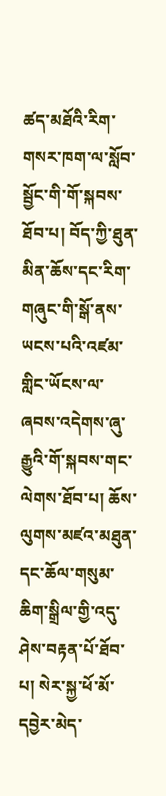ཚད་མཐོའི་རིག་གསར་ཁག་ལ་སློབ་སྦྱོང་གི་གོ་སྐབས་ཐོབ་པ། བོད་ཀྱི་ཐུན་མིན་ཆོས་དང་རིག་གཞུང་གི་སྒོ་ནས་ཡངས་པའི་འཛམ་གླིང་ཡོངས་ལ་ཞབས་འདེགས་ཞུ་རྒྱུའི་གོ་སྐབས་གང་ལེགས་ཐོབ་པ། ཆོས་ལུགས་མཛའ་མཐུན་དང་ཆོལ་གསུམ་ཆིག་སྒྲིལ་གྱི་འདུ་ཤེས་བརྟན་པོ་ཐོབ་པ། སེར་སྐྱ་ཕོ་མོ་དབྱེར་མེད་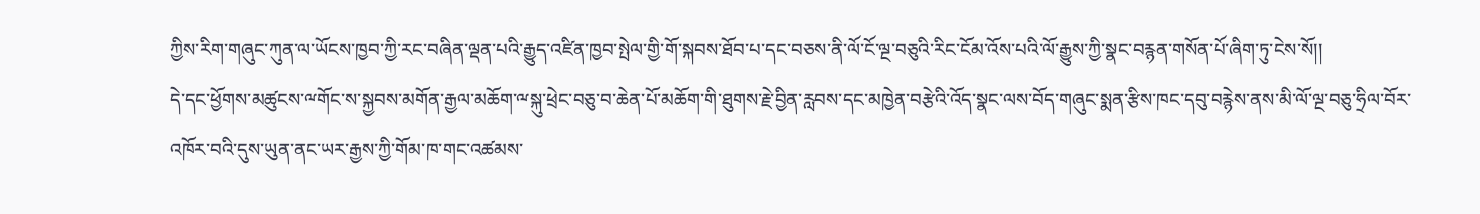ཀྱིས་རིག་གཞུང་ཀུན་ལ་ཡོངས་ཁྱབ་ཀྱི་རང་བཞིན་ལྡན་པའི་རྒྱུད་འཛིན་ཁྱབ་སྤེལ་གྱི་གོ་སྐབས་ཐོབ་པ་དང་བཅས་ནི་ལོ་ངོ་ལྔ་བཅུའི་རིང་ངོམ་འོས་པའི་ལོ་རྒྱུས་ཀྱི་སྣང་བརྙན་གསོན་པོ་ཞིག་ཏུ་ངེས་སོ།།
དེ་དང་ཕྱོགས་མཚུངས་ྋགོང་ས་སྐྱབས་མགོན་རྒྱལ་མཆོག་ྋསྐུ་ཕྲེང་བཅུ་བ་ཆེན་པོ་མཆོག་གི་ཐུགས་རྗེ་བྱིན་རླབས་དང་མཁྱེན་བརྩེའི་འོད་སྣང་ལས་བོད་གཞུང་སྨན་རྩིས་ཁང་དབུ་བརྙེས་ནས་མི་ལོ་ལྔ་བཅུ་ཧྲིལ་བོར་འཁོར་བའི་དུས་ཡུན་ནང་ཡར་རྒྱས་ཀྱི་གོམ་ཁ་གང་འཚམས་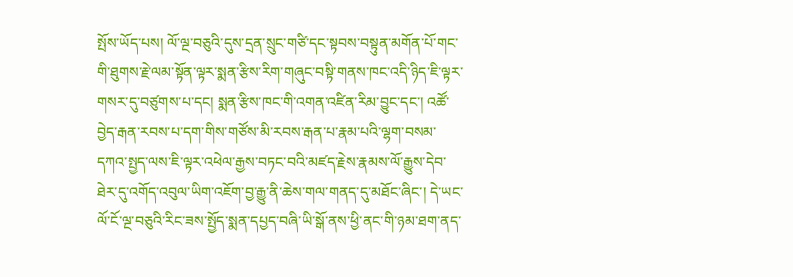སྤོས་ཡོད་པས། ལོ་ལྔ་བཅུའི་དུས་དྲན་སྲུང་གཙི་དང་སྟབས་བསྟུན་མགོན་པོ་གང་གི་ཐུགས་རྗེ་ལམ་སྟོན་ལྟར་སྨན་རྩིས་རིག་གཞུང་བསྟི་གནས་ཁང་འདི་ཉིད་ཇི་ལྟར་གསར་དུ་བཙུགས་པ་དང། སྨན་རྩིས་ཁང་གི་འགན་འཛིན་རིམ་བྱུང་དང་། འཚོ་བྱེད་རྒན་རབས་པ་དག་གིས་གཙོས་མི་རབས་རྒན་པ་རྣམ་པའི་ལྷག་བསམ་དཀའ་སྤྱད་ལས་ཇི་ལྟར་འཕེལ་རྒྱས་བཏང་བའི་མཛད་རྗེས་རྣམས་ལོ་རྒྱུས་དེབ་ཐེར་དུ་འགོད་འབུལ་ཡིག་འཇོག་བྱ་རྒྱུ་ནི་ཆེས་གལ་གནད་དུ་མཐོང་ཞིང་། དེ་ཡང་ལོ་ངོ་ལྔ་བཅུའི་རིང་ཟས་སྤྱོད་སྨན་དཔྱད་བཞི་ཡི་སྒོ་ནས་ཕྱི་ནང་གི་ཉམ་ཐག་ནད་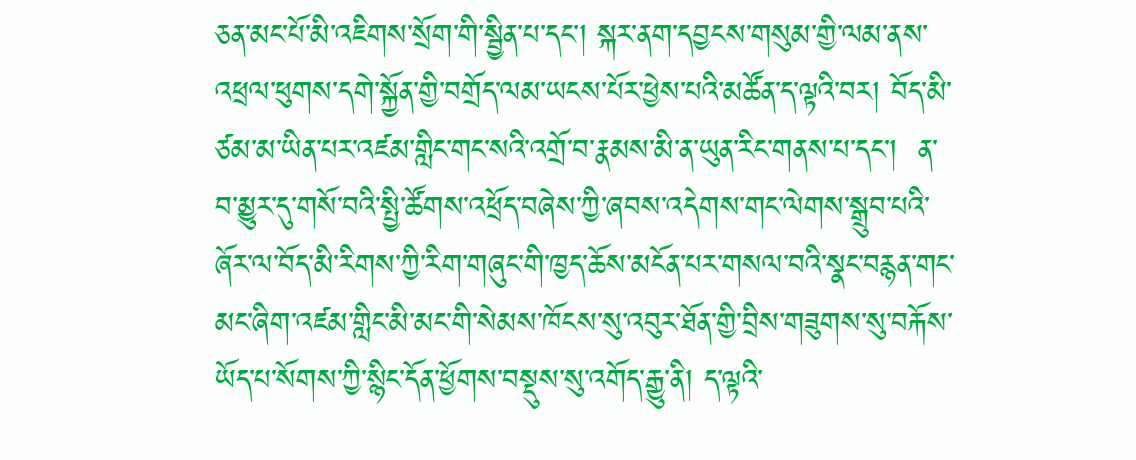ཅན་མང་པོ་མི་འཇིགས་སྲོག་གི་སྦྱིན་པ་དང་། སྐར་ནག་དབྱངས་གསུམ་གྱི་ལམ་ནས་འཕྲལ་ཕུགས་དགེ་སྐྱོན་གྱི་བགྲོད་ལམ་ཡངས་པོར་ཕྱེས་པའི་མཚོན་ད་ལྟའི་བར། བོད་མི་ཙམ་མ་ཡིན་པར་འཛམ་གླིང་གང་སའི་འགྲོ་བ་རྣམས་མི་ན་ཡུན་རིང་གནས་པ་དང་།  ན་བ་མྱུར་དུ་གསོ་བའི་སྤྱི་ཚོགས་འཕྲོད་བཞེས་ཀྱི་ཞབས་འདེགས་གང་ལེགས་སྒྲུབ་པའི་ཞོར་ལ་བོད་མི་རིགས་ཀྱི་རིག་གཞུང་གི་ཁྱད་ཆོས་མངོན་པར་གསལ་བའི་སྣང་བརྙན་གང་མང་ཞིག་འཛམ་གླིང་མི་མང་གི་སེམས་ཁོངས་སུ་འབུར་ཐོན་གྱི་བྲིས་གཟུགས་སུ་བརྐོས་ཡོད་པ་སོགས་ཀྱི་སྙིང་དོན་ཕྱོགས་བསྡུས་སུ་འགོད་རྒྱུ་ནི། ད་ལྟའི་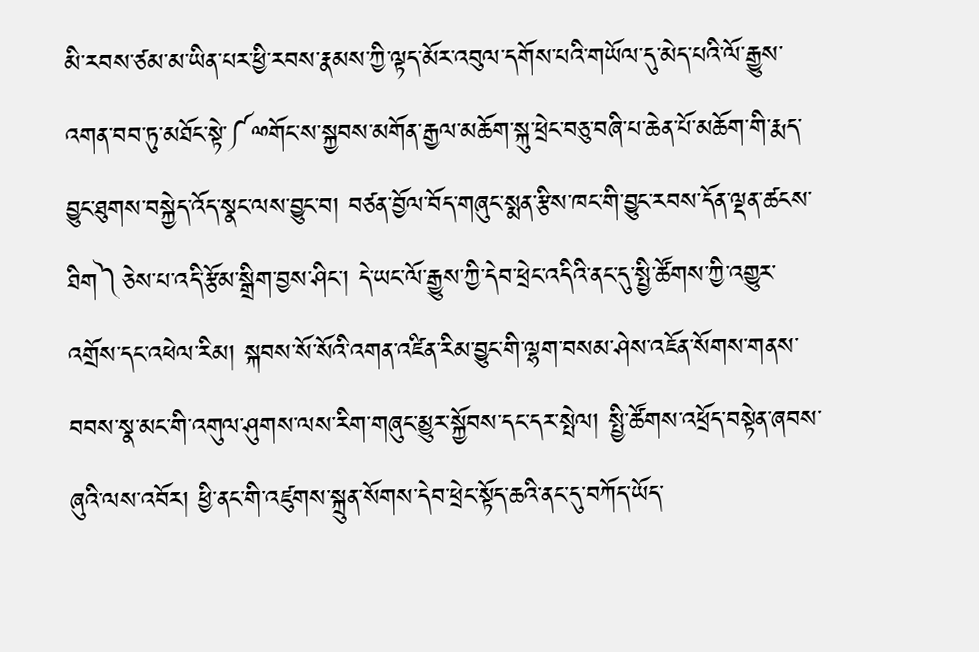མི་རབས་ཙམ་མ་ཡིན་པར་ཕྱི་རབས་རྣམས་ཀྱི་ལྟད་མོར་འབུལ་དགོས་པའི་གཡོལ་དུ་མེད་པའི་ལོ་རྒྱུས་འགན་བབ་ཏུ་མཐོང་སྟེ་༼ྋགོང་ས་སྐྱབས་མགོན་རྒྱལ་མཆོག་སྐུ་ཕྲེང་བཅུ་བཞི་པ་ཆེན་པོ་མཆོག་གི་རྨད་བྱུང་ཐུགས་བསྐྱེད་འོད་སྣང་ལས་བྱུང་བ། བཙན་བྱོལ་བོད་གཞུང་སྨན་རྩིས་ཁང་གི་བྱུང་རབས་དོན་ལྡན་ཚངས་ཐིག༽ཅེས་པ་འདི་རྩོམ་སྒྲིག་བྱས་ཤིང་། དེ་ཡང་ལོ་རྒྱུས་ཀྱི་དེབ་ཕྲེང་འདིའི་ནང་དུ་སྤྱི་ཚོགས་ཀྱི་འགྱུར་འགྲོས་དང་འཕེལ་རིམ། སྐབས་སོ་སོའི་འགན་འཛིན་རིམ་བྱུང་གི་ལྷག་བསམ་ཤེས་འཇོན་སོགས་གནས་བབས་སྣ་མང་གི་འགུལ་ཤུགས་ལས་རིག་གཞུང་མྱུར་སྐྱོབས་དང་དར་སྤེལ། སྤྱི་ཚོགས་འཕྲོད་བསྟེན་ཞབས་ཞུའི་ལས་འབོར། ཕྱི་ནང་གི་འཛུགས་སྐྲུན་སོགས་དེབ་ཕྲེང་སྟོད་ཆའི་ནང་དུ་བཀོད་ཡོད་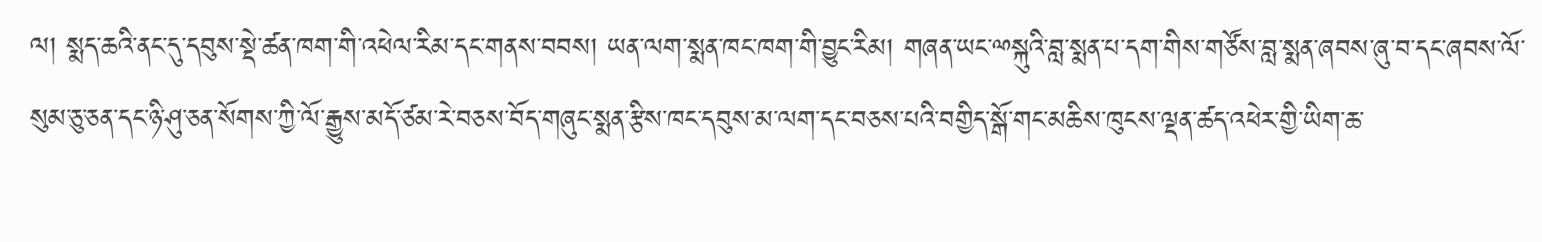ལ། སྨད་ཆའི་ནང་དུ་དབུས་སྡེ་ཚན་ཁག་གི་འཕེལ་རིམ་དང་གནས་བབས། ཡན་ལག་སྨན་ཁང་ཁག་གི་བྱུང་རིམ། གཞན་ཡང་ྋསྐུའི་བླ་སྨན་པ་དག་གིས་གཙོས་བླ་སྨན་ཞབས་ཞུ་བ་དང་ཞབས་ལོ་སུམ་ཅུ་ཅན་དང་ཉི་ཤུ་ཅན་སོགས་ཀྱི་ལོ་རྒྱུས་མདོ་ཙམ་རེ་བཅས་བོད་གཞུང་སྨན་རྩིས་ཁང་དབུས་མ་ལག་དང་བཅས་པའི་བགྱིད་སྒོ་གང་མཆིས་ཁུངས་ལྡན་ཚད་འཕེར་གྱི་ཡིག་ཆ་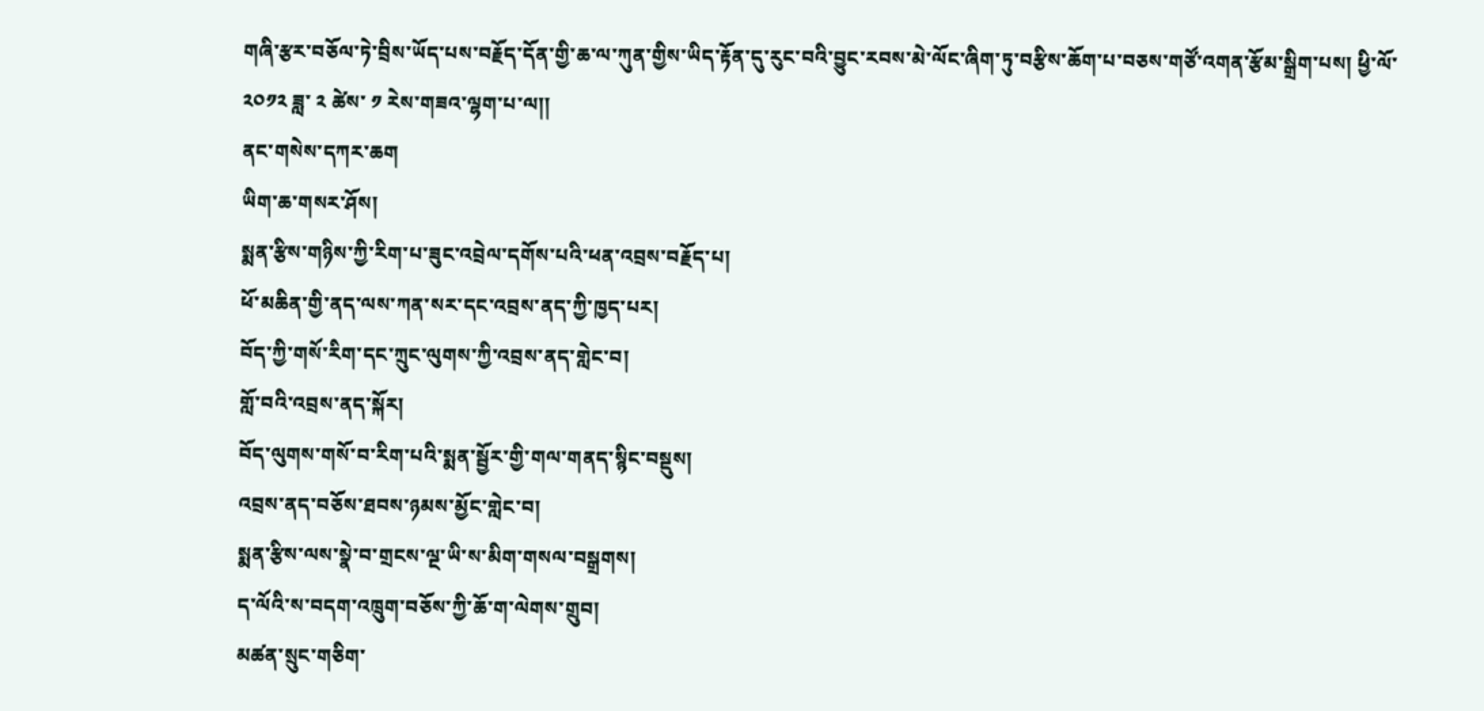གཞི་རྩར་བཅོལ་ཏེ་བྲིས་ཡོད་པས་བརྗོད་དོན་གྱི་ཆ་ལ་ཀུན་གྱིས་ཡིད་རྟོན་དུ་རུང་བའི་བྱུང་རབས་མེ་ལོང་ཞིག་ཏུ་བརྩིས་ཆོག་པ་བཅས་གཙོ་འགན་རྩོམ་སྒྲིག་པས། ཕྱི་ལོ་ ༢༠༡༢ ཟླ་ ༢ ཚེས་ ༡ རེས་གཟའ་ལྷག་པ་ལ།།
ནང་གསེས་དཀར་ཆག
ཡིག་ཆ་གསར་ཤོས།
སྨན་རྩིས་གཉིས་ཀྱི་རིག་པ་ཟུང་འབྲེལ་དགོས་པའི་ཕན་འབྲས་བརྗོད་པ།
ཕོ་མཆིན་གྱི་ནད་ལས་ཀན་སར་དང་འབྲས་ནད་ཀྱི་ཁྱད་པར།
བོད་ཀྱི་གསོ་རིག་དང་ཀྲུང་ལུགས་ཀྱི་འབྲས་ནད་གླེང་བ།
གློ་བའི་འབྲས་ནད་སྐོར།
བོད་ལུགས་གསོ་བ་རིག་པའི་སྨན་སྦྱོར་གྱི་གལ་གནད་སྙིང་བསྡུས།
འབྲས་ནད་བཅོས་ཐབས་ཉམས་མྱོང་གླེང་བ།
སྨན་རྩིས་ལས་སྣེ་བ་གྲངས་ལྔ་ཡི་ས་མིག་གསལ་བསྒྲགས།
ད་ལོའི་ས་བདག་འཁྲུག་བཅོས་ཀྱི་ཆོ་ག་ལེགས་གྲུབ།
མཚན་སྲུང་གཅིག་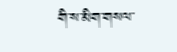གི་ས་མིག་གསལ་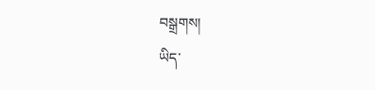བསྒྲགས།
ཡིད་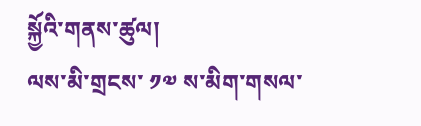སྐྱོའི་གནས་ཚུལ།
ལས་མི་གྲངས་ ༡༧ ས་མིག་གསལ་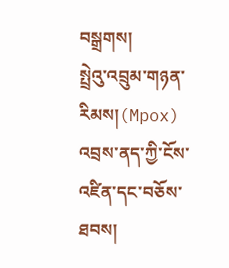བསྒྲགས།
སྤྲེའུ་འབྲུམ་གཉན་རིམས།(Mpox)
འབྲས་ནད་ཀྱི་ངོས་འཛིན་དང་བཅོས་ཐབས།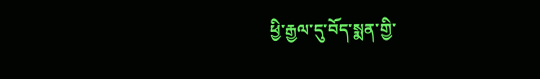ཕྱི་རྒྱལ་དུ་བོད་སྨན་གྱི་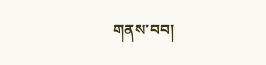གནས་བབ།